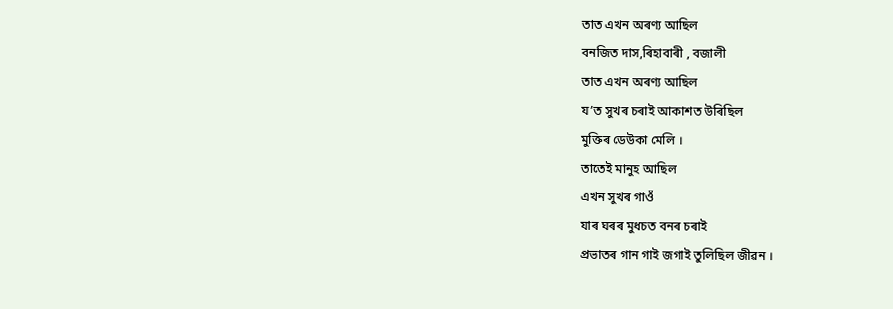তাত এখন অৰণ্য আছিল
বনজিত দাস,ৰিহাবাৰী , বজালী
তাত এখন অৰণ্য আছিল
য’ত সুখৰ চৰাই আকাশত উৰিছিল
মুক্তিৰ ডেউকা মেলি ।
তাতেই মানুহ আছিল
এখন সুখৰ গাওঁ
যাৰ ঘৰৰ মুধচত বনৰ চৰাই
প্ৰভাতৰ গান গাই জগাই তুলিছিল জীৱন ।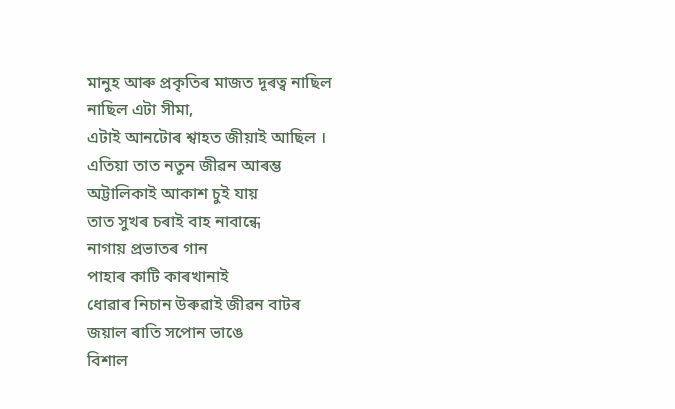মানুহ আৰু প্ৰকৃতিৰ মাজত দূৰত্ব নাছিল
নাছিল এটা সীমা,
এটাই আনটোৰ শ্বাহত জীয়াই আছিল ।
এতিয়া তাত নতুন জীৱন আৰম্ভ
অট্টালিকাই আকাশ চুই যায়
তাত সুখৰ চৰাই বাহ নাবান্ধে
নাগায় প্ৰভাতৰ গান
পাহাৰ কাটি কাৰখানাই
ধোৱাৰ নিচান উৰুৱাই জীৱন বাটৰ
জয়াল ৰাতি সপোন ভাঙে
বিশাল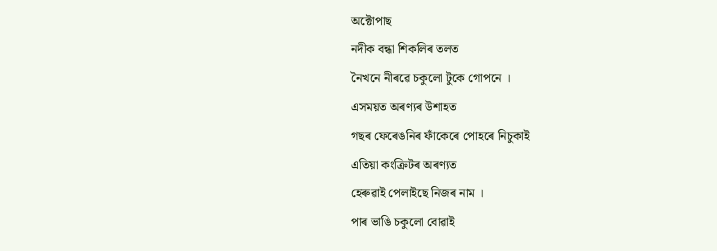অক্টোপাছ
নদীক বন্ধা শিকলিৰ তলত
নৈখনে নীৰৱে চকুলো টুকে গোপনে ।
এসময়ত অৰণ্যৰ উশাহত
গছৰ ফেৰেঙনিৰ ফাঁকেৰে পোহৰে নিচুকাই
এতিয়া কংক্ৰিটৰ অৰণ্যত
হেৰুৱাই পেলাইছে নিজৰ নাম ।
পাৰ ভাঙি চকুলো বোৱাই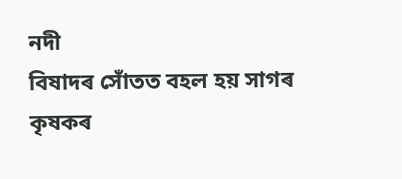নদী
বিষাদৰ সোঁতত বহল হয় সাগৰ
কৃষকৰ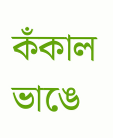কঁকাল ভাঙে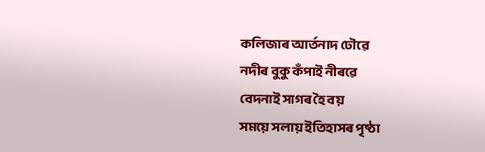কলিজাৰ আৰ্তনাদ ঢৌৱে
নদীৰ বুকু কঁপাই নীৰৱে
বেদনাই সাগৰ হৈ বয়
সময়ে সলায় ইতিহাসৰ পৃষ্ঠা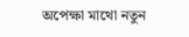অপেক্ষা মাথো নতুন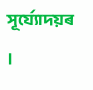সূৰ্য্যোদয়ৰ ।